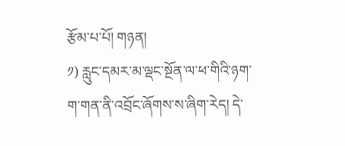རྩོམ་པ་པོ། གཉན།
༡) རླུང་དམར་མ་ལྡང་སྔོན་ལ་ཕ་གིའི་ཉག་ག་གན་ནི་འབྲོང་ཞོགས་ས་ཞིག་རེད། དེ་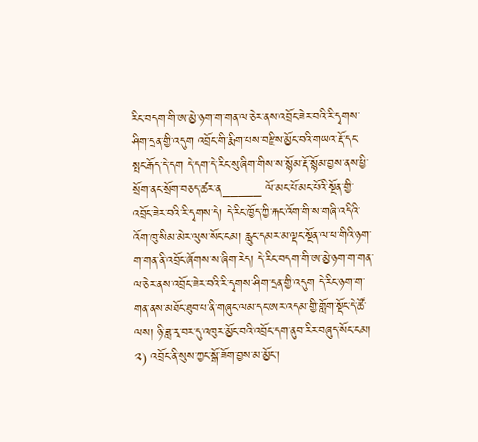རིང་བདག་གི་ཨ་མྱེ་ཉག་ག་གན་ལ་ཅེར་ནས་འབྲོང་ཟེར་བའི་རི་དྭགས་ཤིག་དྲན་གྱི་འདུག འབྲོང་གི་རྨིག་པས་བརྫིས་མྱོང་བའི་གཡའ་རྡོ་དང་སྤང་རྒོད་དེ་དག དེ་དག་དེ་རིང་སུ་ཞིག་གིས་ས་སྙོམ་རྡོ་སྙོམ་བྱས་ནས་ཕྱི་སྲོག་ནང་སྲོག་བཅད་ཚར་ན_____ ལོ་མང་པོ་མང་པོའི་སྔོན་གྱི་འབྲོང་ཟེར་བའི་རི་དྭགས་དེ། དེ་རིང་ཁྱོད་ཀྱི་རྐང་འོག་གི་ས་གཞི་འདིའི་འོག་ཁུ་སིམ་མེར་ལུས་སོང་ངམ། རླུང་དམར་མ་ལྡང་སྔོན་ལ་ཕ་གིའི་ཉག་ག་གན་ནི་འབྲོང་ཞོགས་ས་ཞིག་རེད། དེ་རིང་བདག་གི་ཨ་མྱེ་ཉག་ག་གན་ལ་ཅེར་ནས་འབྲོང་ཟེར་བའི་རི་དྭགས་ཤིག་དྲན་གྱི་འདུག དེ་རིང་ཉག་ག་གན་ནས་མཐོང་ཐུབ་པ་ནི་གཞུང་ལམ་དང་ཨར་འདམ་གྱི་གློག་སྡོང་དེ་ཚོ་ལས། ཉི་ཟླ་རྭ་བར་དུ་འཁུར་མྱོང་བའི་འབྲོང་དག་ནུབ་རིར་བཞུད་སོང་ངམ།
༢) འབྲོང་ནི་སུས་ཀྱང་སྒོ་ཟོག་བྱས་མ་མྱོང་།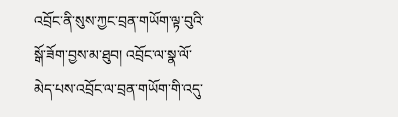འབྲོང་ནི་སུས་ཀྱང་བྲན་གཡོག་ལྟ་བུའི་སྒོ་ཟོག་བྱས་མ་ཐུབ། འབྲོང་ལ་སྣ་ལོ་མེད་པས་འབྲོང་ལ་བྲན་གཡོག་གི་འདུ་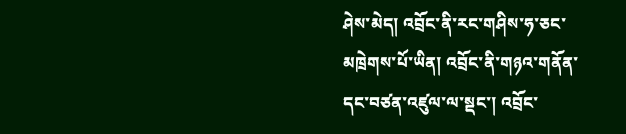ཤེས་མེད། འབྲོང་ནི་རང་གཤིས་ཧ་ཅང་མཁྲེགས་པོ་ཡིན། འབྲོང་ནི་གཉའ་གནོན་དང་བཙན་འཛུལ་ལ་སྡང་། འབྲོང་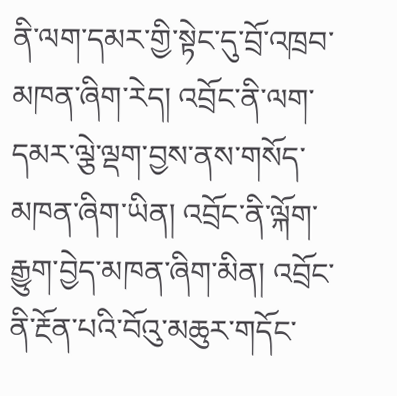ནི་ལག་དམར་གྱི་སྟེང་དུ་བྲོ་འཁྲབ་མཁན་ཞིག་རེད། འབྲོང་ནི་ལག་དམར་ལྕེ་ལྡག་བྱས་ནས་གསོད་མཁན་ཞིག་ཡིན། འབྲོང་ནི་ལྐོག་རྒྱུག་བྱེད་མཁན་ཞིག་མིན། འབྲོང་ནི་རྔོན་པའི་བོའུ་མཆུར་གདོང་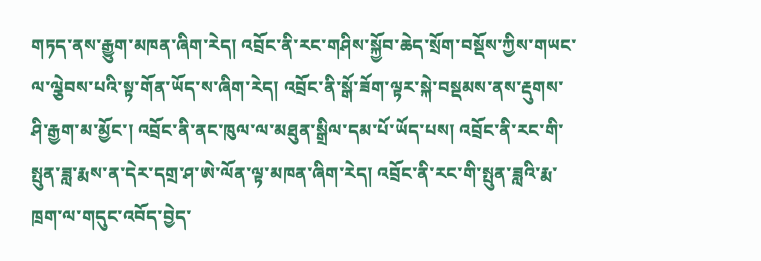གཏད་ནས་རྒྱུག་མཁན་ཞིག་རེད། འབྲོང་ནི་རང་གཤིས་སྐྱོབ་ཆེད་སྲོག་བསྡོས་ཀྱིས་གཡང་ལ་ལྕེབས་པའི་སྟ་གོན་ཡོད་ས་ཞིག་རེད། འབྲོང་ནི་སྒོ་ཟོག་ལྟར་སྐེ་བསྡམས་ནས་རྡུགས་ཤི་རྒྱག་མ་མྱོང་། འབྲོང་ནི་ནང་ཁུལ་ལ་མཐུན་སྒྲིལ་དམ་པོ་ཡོད་པས། འབྲོང་ནི་རང་གི་སྤུན་ཟླ་རྨས་ན་དེར་དགྲ་ཤ་ཨེ་ལོན་ལྟ་མཁན་ཞིག་རེད། འབྲོང་ནི་རང་གི་སྤུན་ཟླའི་རྨ་ཁྲག་ལ་གདུང་འབོད་བྱེད་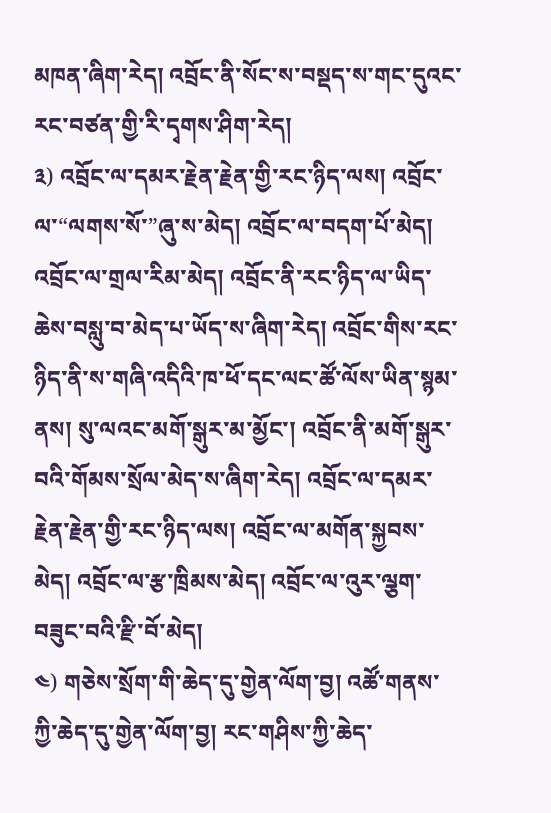མཁན་ཞིག་རེད། འབྲོང་ནི་སོང་ས་བསྡད་ས་གང་དུའང་རང་བཙན་གྱི་རི་དྭགས་ཤིག་རེད།
༣) འབྲོང་ལ་དམར་རྗེན་རྗེན་གྱི་རང་ཉིད་ལས། འབྲོང་ལ་“ལགས་སོ་”ཞུ་ས་མེད། འབྲོང་ལ་བདག་པོ་མེད། འབྲོང་ལ་གྲལ་རིམ་མེད། འབྲོང་ནི་རང་ཉིད་ལ་ཡིད་ཆེས་བསླུ་བ་མེད་པ་ཡོད་ས་ཞིག་རེད། འབྲོང་གིས་རང་ཉིད་ནི་ས་གཞི་འདིའི་ཁ་ཕོ་དང་ལང་ཚོ་ལོས་ཡིན་སྙམ་ནས། སུ་ལའང་མགོ་སྒུར་མ་མྱོང་། འབྲོང་ནི་མགོ་སྒུར་བའི་གོམས་སྲོལ་མེད་ས་ཞིག་རེད། འབྲོང་ལ་དམར་རྗེན་རྗེན་གྱི་རང་ཉིད་ལས། འབྲོང་ལ་མགོན་སྐྱབས་མེད། འབྲོང་ལ་རྩ་ཁྲིམས་མེད། འབྲོང་ལ་འུར་ལྕག་བཟུང་བའི་རྫི་བོ་མེད།
༤) གཅེས་སྲོག་གི་ཆེད་དུ་གྱེན་ལོག་བྱ། འཚོ་གནས་ཀྱི་ཆེད་དུ་གྱེན་ལོག་བྱ། རང་གཤིས་ཀྱི་ཆེད་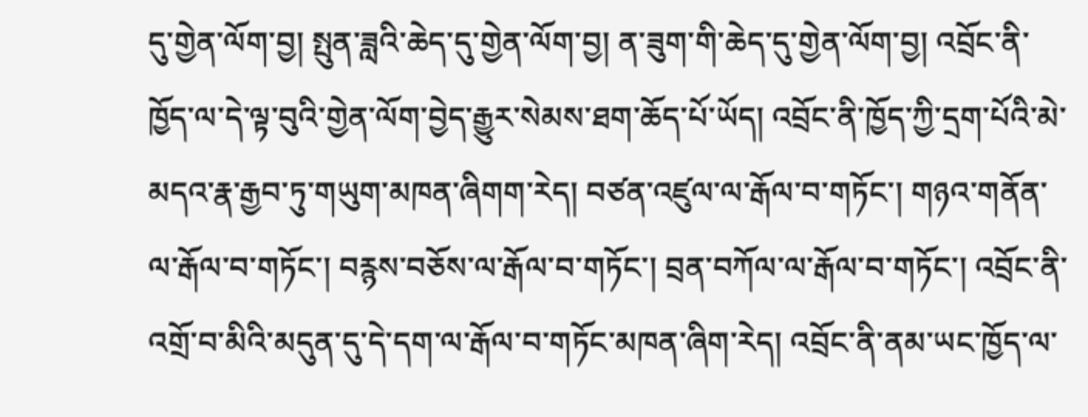དུ་གྱེན་ལོག་བྱ། སྤུན་ཟླའི་ཆེད་དུ་གྱེན་ལོག་བྱ། ན་ཟུག་གི་ཆེད་དུ་གྱེན་ལོག་བྱ། འབྲོང་ནི་ཁྱོད་ལ་དེ་ལྟ་བུའི་གྱེན་ལོག་བྱེད་རྒྱུར་སེམས་ཐག་ཆོད་པོ་ཡོད། འབྲོང་ནི་ཁྱོད་ཀྱི་དྲག་པོའི་མེ་མདའ་རྣ་རྒྱབ་ཏུ་གཡུག་མཁན་ཞིགག་རེད། བཙན་འཛུལ་ལ་རྒོལ་བ་གཏོང་། གཉའ་གནོན་ལ་རྒོལ་བ་གཏོང་། བརྙས་བཅོས་ལ་རྒོལ་བ་གཏོང་། བྲན་བཀོལ་ལ་རྒོལ་བ་གཏོང་། འབྲོང་ནི་འགྲོ་བ་མིའི་མདུན་དུ་དེ་དག་ལ་རྒོལ་བ་གཏོང་མཁན་ཞིག་རེད། འབྲོང་ནི་ནམ་ཡང་ཁྱོད་ལ་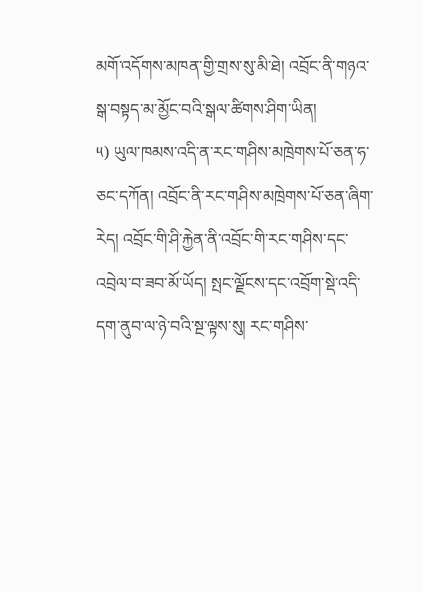མགོ་འདོགས་མཁན་གྱི་གྲས་སུ་མི་ཐེ། འབྲོང་ནི་གཉའ་སྒ་བསྟད་མ་མྱོང་བའི་སྒལ་ཚིགས་ཤིག་ཡིན།
༥) ཡུལ་ཁམས་འདི་ན་རང་གཤིས་མཁྲེགས་པོ་ཅན་ཧ་ཅང་དཀོན། འབྲོང་ནི་རང་གཤིས་མཁྲེགས་པོ་ཅན་ཞིག་རེད། འབྲོང་གི་ཤི་རྐྱེན་ནི་འབྲོང་གི་རང་གཤིས་དང་འབྲེལ་བ་ཟབ་མོ་ཡོད། སྤང་ལྗོངས་དང་འབྲོག་སྡེ་འདི་དག་ནུབ་ལ་ཉེ་བའི་སྔ་ལྟས་སུ། རང་གཤིས་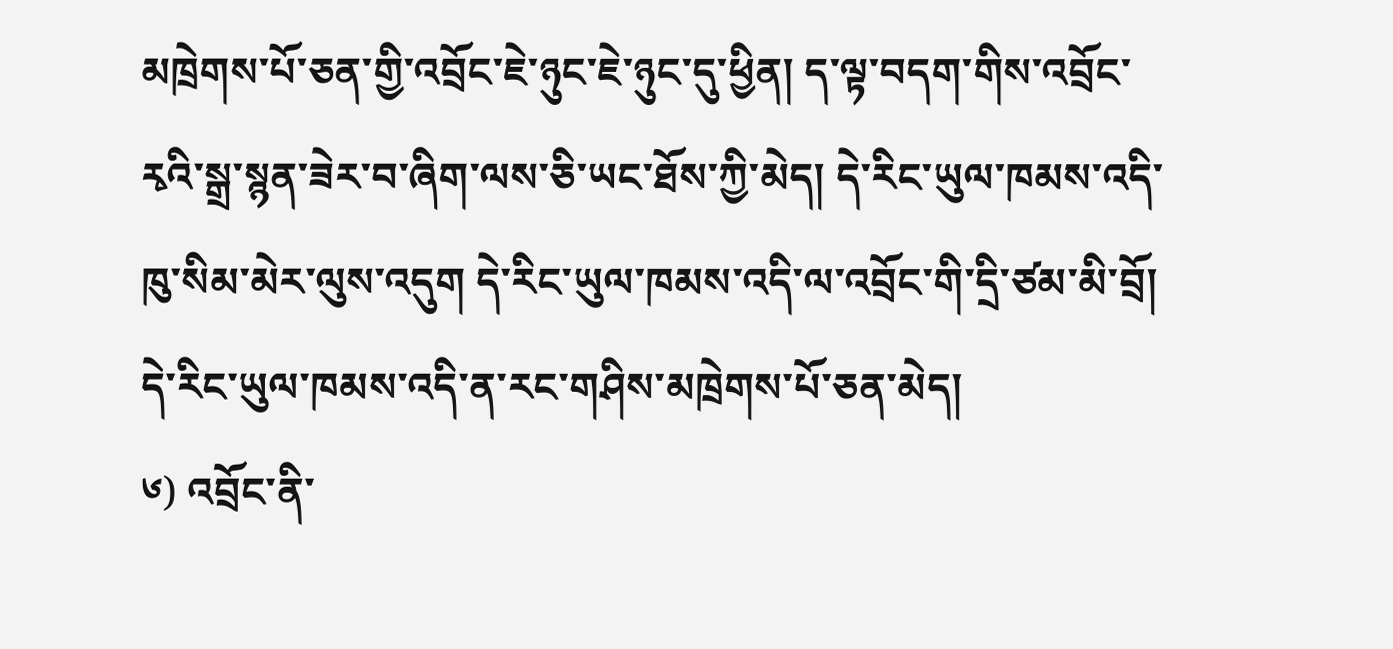མཁྲེགས་པོ་ཅན་གྱི་འབྲོང་ཇེ་ཉུང་ཇེ་ཉུང་དུ་ཕྱིན། ད་ལྟ་བདག་གིས་འབྲོང་རྭའི་སྒྲ་སྙན་ཟེར་བ་ཞིག་ལས་ཅི་ཡང་ཐོས་ཀྱི་མེད། དེ་རིང་ཡུལ་ཁམས་འདི་ཁུ་སིམ་མེར་ལུས་འདུག དེ་རིང་ཡུལ་ཁམས་འདི་ལ་འབྲོང་གི་དྲི་ཙམ་མི་བྲོ། དེ་རིང་ཡུལ་ཁམས་འདི་ན་རང་གཤིས་མཁྲེགས་པོ་ཅན་མེད།
༦) འབྲོང་ནི་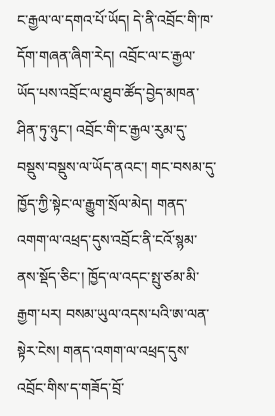ང་རྒྱལ་ལ་དགའ་པོ་ཡོད། དེ་ནི་འབྲོང་གི་ཁ་དོག་གཞན་ཞིག་རེད། འབྲོང་ལ་ང་རྒྱལ་ཡོད་པས་འབྲོང་ལ་ཐུབ་ཚོད་བྱེད་མཁན་ཤིན་ཏུ་ཉུང་། འབྲོང་གི་ང་རྒྱལ་རུམ་དུ་བསྡུས་བསྡུས་ལ་ཡོད་ནའང་། གང་བསམ་དུ་ཁྱོད་ཀྱི་སྟེང་ལ་རྒྱུག་སྲོལ་མེད། གནད་འགག་ལ་འཕྲད་དུས་འབྲོང་ནི་ངའོ་སྙམ་ནས་སྡོད་ཅིང་། ཁྱོད་ལ་འདང་སྤུ་ཙམ་མི་རྒྱག་པར། བསམ་ཡུལ་འདས་པའི་ཨ་ལན་སྟེར་ངེས། གནད་འགག་ལ་འཕྲད་དུས་འབྲོང་གིས་ད་གཟོད་བྲོ་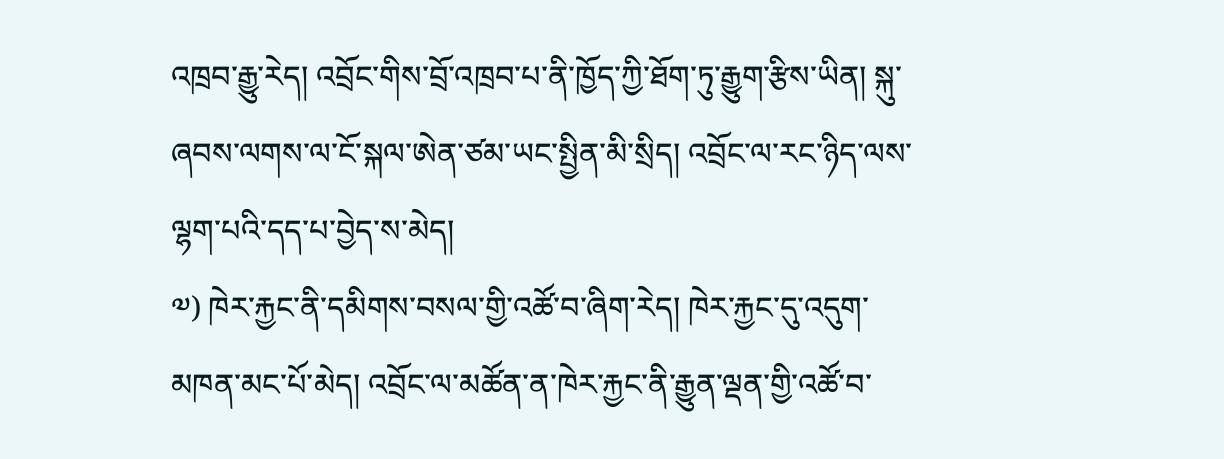འཁྲབ་རྒྱུ་རེད། འབྲོང་གིས་བྲོ་འཁྲབ་པ་ནི་ཁྱོད་ཀྱི་ཐོག་ཏུ་རྒྱུག་རྩིས་ཡིན། སྐུ་ཞབས་ལགས་ལ་ངོ་སྐལ་ཨེན་ཙམ་ཡང་སྤྱིན་མི་སྲིད། འབྲོང་ལ་རང་ཉིད་ལས་ལྷག་པའི་དད་པ་བྱེད་ས་མེད།
༧) ཁེར་རྐྱང་ནི་དམིགས་བསལ་གྱི་འཚོ་བ་ཞིག་རེད། ཁེར་རྐྱང་དུ་འདུག་མཁན་མང་པོ་མེད། འབྲོང་ལ་མཚོན་ན་ཁེར་རྐྱང་ནི་རྒྱུན་ལྡན་གྱི་འཚོ་བ་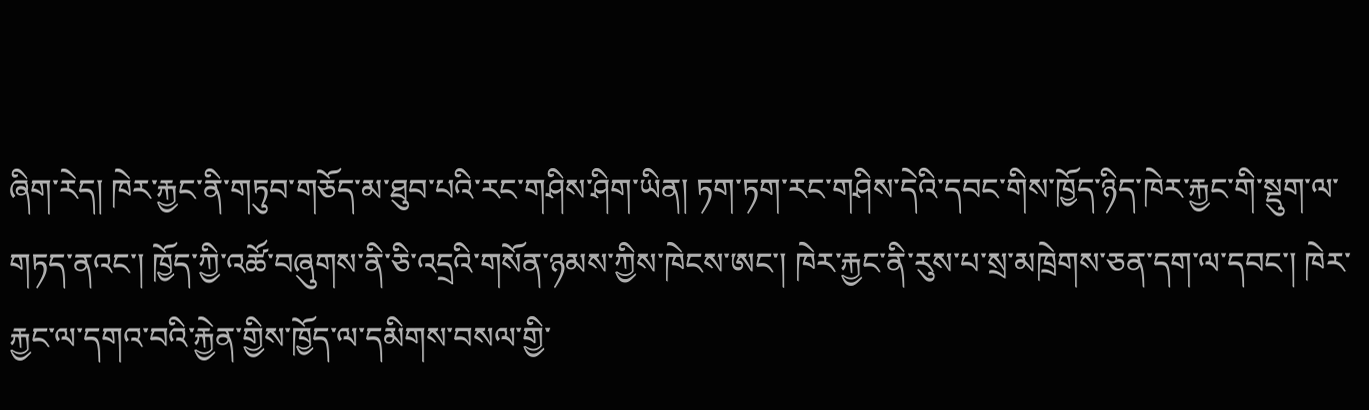ཞིག་རེད། ཁེར་རྐྱང་ནི་གཏུབ་གཅོད་མ་ཐུབ་པའི་རང་གཤིས་ཤིག་ཡིན། ཏག་ཏག་རང་གཤིས་དེའི་དབང་གིས་ཁྱོད་ཉིད་ཁེར་རྐྱང་གི་སྡུག་ལ་གཏད་ནའང་། ཁྱོད་ཀྱི་འཚོ་བཞུགས་ནི་ཅི་འདྲའི་གསོན་ཉམས་ཀྱིས་ཁེངས་ཨང་། ཁེར་རྐྱང་ནི་རུས་པ་སྲ་མཁྲེགས་ཅན་དག་ལ་དབང་། ཁེར་རྐྱང་ལ་དགའ་བའི་རྐྱེན་གྱིས་ཁྱོད་ལ་དམིགས་བསལ་གྱི་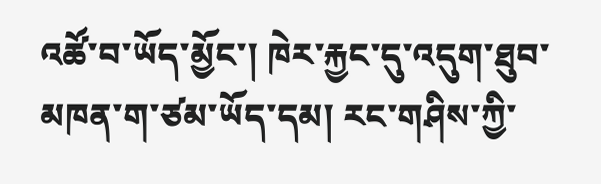འཚོ་བ་ཡོད་མྱོང་། ཁེར་རྐྱང་དུ་འདུག་ཐུབ་མཁན་ག་ཙམ་ཡོད་དམ། རང་གཤིས་ཀྱི་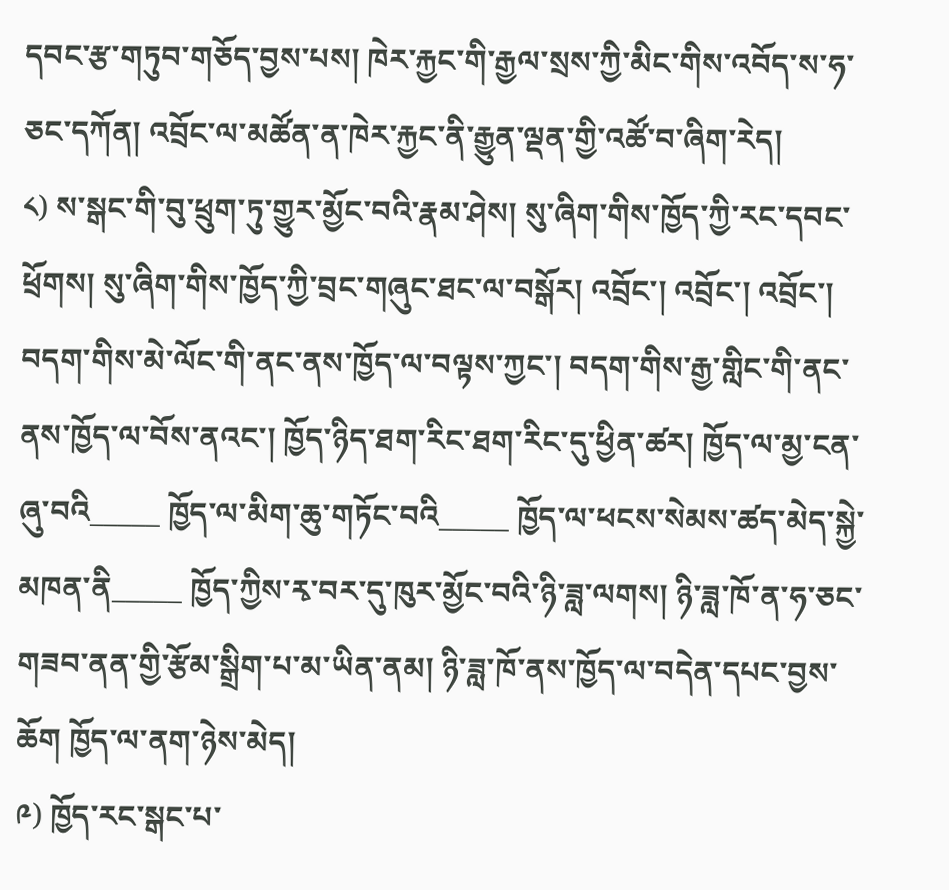དབང་རྩ་གཏུབ་གཅོད་བྱས་པས། ཁེར་རྐྱང་གི་རྒྱལ་སྲས་ཀྱི་མིང་གིས་འབོད་ས་ཧ་ཅང་དཀོན། འབྲོང་ལ་མཚོན་ན་ཁེར་རྐྱང་ནི་རྒྱུན་ལྡན་གྱི་འཚོ་བ་ཞིག་རེད།
༨) ས་སྒང་གི་བུ་ཕྲུག་ཏུ་གྱུར་མྱོང་བའི་རྣམ་ཤེས། སུ་ཞིག་གིས་ཁྱོད་ཀྱི་རང་དབང་ཕྲོགས། སུ་ཞིག་གིས་ཁྱོད་ཀྱི་བྲང་གཞུང་ཐང་ལ་བསྒོར། འབྲོང་། འབྲོང་། འབྲོང་། བདག་གིས་མེ་ལོང་གི་ནང་ནས་ཁྱོད་ལ་བལྟས་ཀྱང་། བདག་གིས་རྒྱ་གླིང་གི་ནང་ནས་ཁྱོད་ལ་བོས་ནའང་། ཁྱོད་ཉིད་ཐག་རིང་ཐག་རིང་དུ་ཕྱིན་ཚར། ཁྱོད་ལ་མྱ་ངན་ཞུ་བའི_____ ཁྱོད་ལ་མིག་ཆུ་གཏོང་བའི_____ ཁྱོད་ལ་ཕངས་སེམས་ཚད་མེད་སྐྱེ་མཁན་ནི_____ ཁྱོད་ཀྱིས་རྭ་བར་དུ་ཁུར་མྱོང་བའི་ཉི་ཟླ་ལགས། ཉི་ཟླ་ཁོ་ན་ཧ་ཅང་གཟབ་ནན་གྱི་རྩོམ་སྒྲིག་པ་མ་ཡིན་ནམ། ཉི་ཟླ་ཁོ་ནས་ཁྱོད་ལ་བདེན་དཔང་བྱས་ཆོག ཁྱོད་ལ་ནག་ཉེས་མེད།
༩) ཁྱོད་རང་སྒང་པ་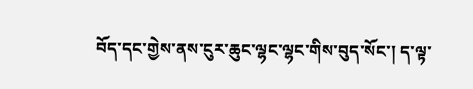བོད་དང་གྱེས་ནས་ངུར་ཆུང་ལྷང་ལྷང་གིས་བུད་སོང་། ད་ལྟ་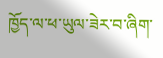ཁྱོད་ལ་ཕ་ཡུལ་ཟེར་བ་ཞིག་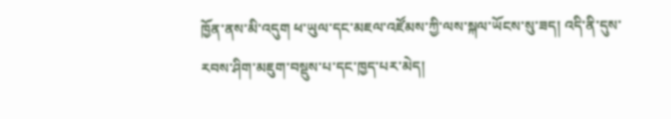ཁྱོན་ནས་མི་འདུག ཕ་ཡུལ་དང་མཇལ་འཛོམས་ཀྱི་ལས་སྐལ་ཡོངས་སུ་ཟད། འདི་ནི་དུས་རབས་ཤིག་མཇུག་བསྡུས་པ་དང་ཁྱད་པར་མེད།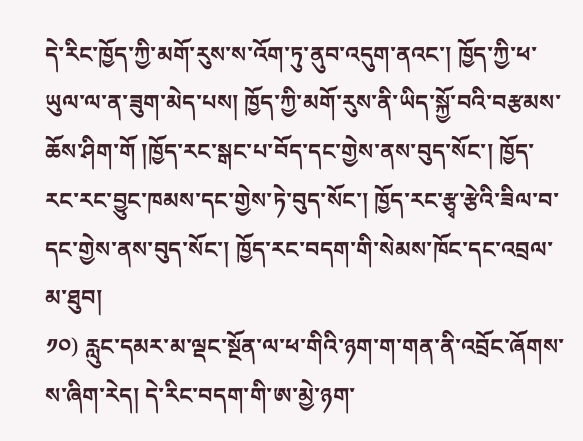དེ་རིང་ཁྱོད་ཀྱི་མགོ་རུས་ས་འོག་ཏུ་ནུབ་འདུག་ནའང་། ཁྱོད་ཀྱི་ཕ་ཡུལ་ལ་ན་ཟུག་མེད་པས། ཁྱོད་ཀྱི་མགོ་རུས་ནི་ཡིད་སྐྱོ་བའི་བརྩམས་ཆོས་ཤིག་གོ །ཁྱོད་རང་སྒང་པ་བོད་དང་གྱེས་ནས་བུད་སོང་། ཁྱོད་རང་རང་བྱུང་ཁམས་དང་གྱེས་ཏེ་བུད་སོང་། ཁྱོད་རང་རྩྭ་རྩེའི་ཟིལ་བ་དང་གྱེས་ནས་བུད་སོང་། ཁྱོད་རང་བདག་གི་སེམས་ཁོང་དང་འབྲལ་མ་ཐུབ།
༡༠) རླུང་དམར་མ་ལྡང་སྔོན་ལ་ཕ་གིའི་ཉག་ག་གན་ནི་འབྲོང་ཞོགས་ས་ཞིག་རེད། དེ་རིང་བདག་གི་ཨ་མྱེ་ཉག་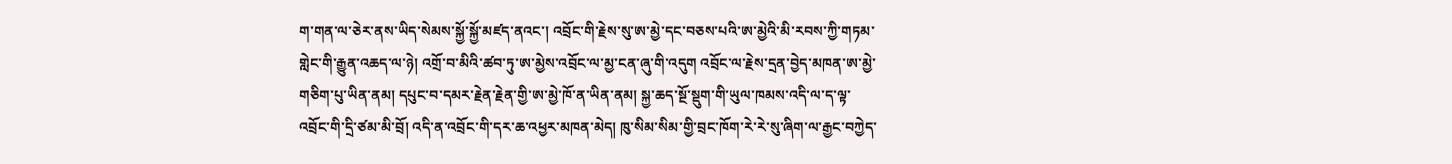ག་གན་ལ་ཅེར་ནས་ཡིད་སེམས་སྐྱོ་སྐྱོ་མཛད་ནའང་། འབྲོང་གི་རྗེས་སུ་ཨ་མྱེ་དང་བཅས་པའི་ཨ་མྱེའི་མི་རབས་ཀྱི་གཏམ་གླེང་གི་རྒྱུན་འཆད་ལ་ཉེ། འགྲོ་བ་མིའི་ཚབ་ཏུ་ཨ་མྱེས་འབྲོང་ལ་མྱ་ངན་ཞུ་གི་འདུག འབྲོང་ལ་རྗེས་དྲན་བྱེད་མཁན་ཨ་མྱེ་གཅིག་པུ་ཡིན་ནམ། དཔུང་བ་དམར་རྗེན་རྗེན་གྱི་ཨ་མྱེ་ཁོ་ན་ཡིན་ནམ། སྐྱ་ཆད་སྔོ་སྡུག་གི་ཡུལ་ཁམས་འདི་ལ་ད་ལྟ་འབྲོང་གི་དྲི་ཙམ་མི་བྲོ། འདི་ན་འབྲོང་གི་དར་ཆ་འཕྱར་མཁན་མེད། ཁུ་སིམ་སིམ་གྱི་བྲང་ཁོག་རེ་རེ་སུ་ཞིག་ལ་རྒྱང་བཀྱེད་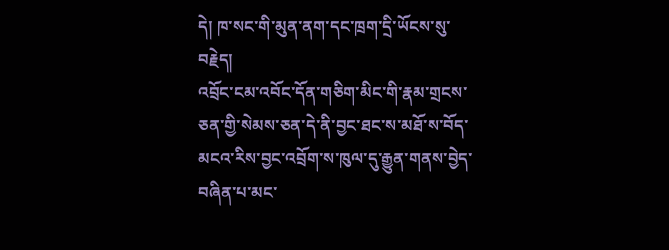དེ། ཁ་སང་གི་མུན་ནག་དང་ཁྲག་དྲི་ཡོངས་སུ་བརྗེད།
འབྲོང་ངམ་འབོང་དོན་གཅིག་མིང་གི་རྣམ་གྲངས་ཅན་གྱི་སེམས་ཅན་དེ་ནི་བྱང་ཐང་ས་མཐོ་ས་བོད་མངའ་རིས་བྱང་འབྲོག་ས་ཁུལ་དུ་རྒྱུན་གནས་བྱེད་བཞིན་པ་མང་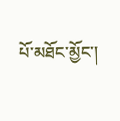པོ་མཐོང་མྱོང་།